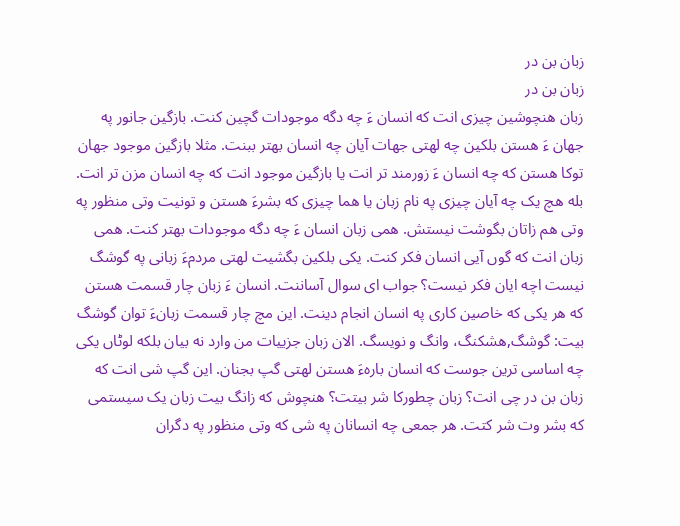زبان بن در
زبان بن در
زبان هنچوشین چیزی انت که انسان ءَ چه دگه موجودات گچین کنت. بازگین جانور په جهان ءَ هستن بلکین چه لهتی جهات آیان چه انسان بهتر ببنت. مثلا بازگین موجود جهان توکا هستن که چه انسان ءَ زورمند تر انت یا بازگین موجود انت که چه انسان مزن تر انت. بله هچ یک چه آیان چیزی په نام زبان یا هما چیزی که بشرءَ هستن و تونیت وتی منظور په وتی هم زاتان بگوشت نیستش. همی زبان انسان ءَ چه دگه موجودات بهتر کنت. همی زبان انت که گوں آیی انسان فکر کنت. یکی بلکین بگشیت لهتی مردمءَ زبانی په گوشگ نیست اچه ایان فکر نیست؟ جواب ای سوال آساننت. انسان ءَ زبان چار قسمت هستن که هر یکی که خاصین کاری په انسان انجام دینت. این مچ چار قسمت زبانءَ توان گوشگ بیت: گوشگ,هشکنگ، وانگ و نویسگ. الان زبان جزییات من وارد نه بیان بلکه لوٹاں یکی چه اساسی ترین جوست که انسان بارهءَ هستن لهتی گپ بجنان. این گپ شی انت که زبان بن در چی انت؟ زبان چطورکا شر بیتت؟ هنچوش که زانگ بیت زبان یک سیستمی که بشر وت شر کتت. هر جمعی چه انسانان په شی که وتی منظور په دگران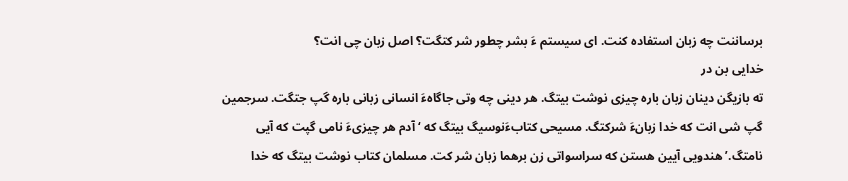برساننت چه زبان استفاده کنت. ای سیستم ءَ بشر چطور شر کتگت؟ اصل زبان چی انت؟
خدایی بن در
ته بازیگن دینان زبان باره چیزی نوشت بیتگ. هر دینی چه وتی جاگاهءَ انسانی زبانی باره گپ جتگت. سرجمین گپ شی انت که خدا زبانءَ شرکتگ. مسیحی کتابءَنوسیگ بیتگ که ‘آدم هر چیزیءَ نامی گپت که آیی نامتگ.’ هندویی آیین هستن که سراسواتی زن برهما زبان شر کت. مسلمان کتاب نوشت بیتگ که خدا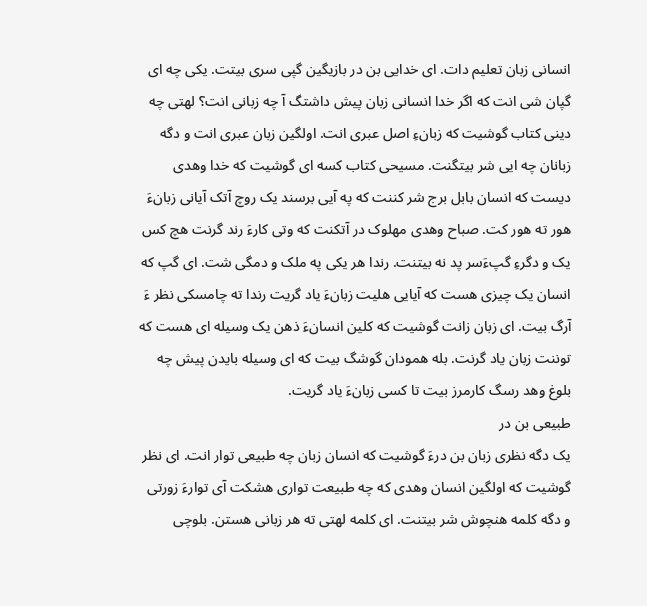انسانی زبان تعلیم دات. ای خدایی بن در بازیگین گپی سری بیتت. یکی چه ای گپان شی انت که اگر خدا انسانی زبان پیش داشتگ آ چه زبانی انت؟ لهتی چه دینی کتاب گوشیت که زبانءِ اصل عبری انت. اولگین زبان عبری انت و دگه زبانان چه ایی شر بیتگنت. مسیحی کتاب کسه ای گوشیت که خدا وهدی دیست که انسان بابل برج شر کننت که په آیی برسند یک روچ آتک آیانی زبانءَ هور ته هور کت. صباح وهدی مهلوک در آتکنت که وتی کارءَ رند گرنت هچ کس یک و دگرءِ گپءَسر پد نه بیتنت. رندا هر یکی په ملک و دمگی شت. ای گپ که انسان یک چیزی هست که آیایی هلیت زبانءَ یاد گریت رندا ته چامسکی نظر ءَ آرگ بیت. ای زبان زانت گوشیت که کلین انسانءَ ذهن یک وسیله ای هست که توننت زبان یاد گرنت. بله همودان گوشگ بیت که ای وسیله بایدن پیش چه بلوغ وهد رسگ کارمرز بیت تا کسی زبانءَ یاد گریت.
طبیعی بن در
یک دگه نظری زبان بن درءَ گوشیت که انسان زبان چه طبیعی توار انت. ای نظر گوشیت که اولگین انسان وهدی که چه طبیعت تواری هشکت آی توارءَ زورتی و دگه کلمه هنچوش شر بیتنت. ای کلمه لهتی ته هر زبانی هستن. بلوچی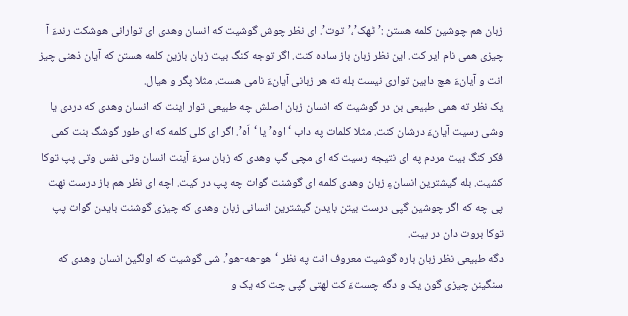زبان هم چوشین کلمه هستن :’ٹهک’،’توت’. ای نظر چوش گوشیت که انسان وهدی ای توارانی هوشکت رندءَ آ چیزی همی نام ایر کت. این نظر زبان باز ساده کنت. اگر توجه کنگ بیت زبان بازین کلمه هستن که آیان ذهنی چیز انت و آیانءَ هچ دابین تواری نیست بله ته هر زبانی آیانءَ نامی هست. مثلا پگر و هیال.
یک نظر ته همی طبیعی بن در گوشیت که انسان زبان اصلش چه طبیعی توار اینت که انسان وهدی که دردی یا وشی رسیت آیانءَ درشان کنت. مثلا کلمات په داب ‘اوه’ یا ‘اَه’. اگر ای کلی کلمه که ای طور گوشگ بنت کمی فکر کنگ بیت مردم په ای نتیجه رسیت که ای مچی گپ وهدی که زبان سرءَ آینت انسان وتی نفس وتی پپ توکا کشیت. بله گیشترین انسانءِ زبان وهدی کلمه ای گوشنت گوات چه پپ در کیت. اچه ای نظر هم باز درست نهت پی چه که اگر چوشین گپی درست بیتن بایدن گیشترین انسانی زبان وهدی که چیزی گوشنت بایدن گوات پپ توکا بروت دان در بیت.
دگه طبیعی نظر زبان باره گوشیت معروف انت په نظر ‘هو-هه-هو’. شی گوشیت که اولگین انسان وهدی که سنگینن چیزی گون یک و دگه چستءَ کت لهتی گپی چت که یک و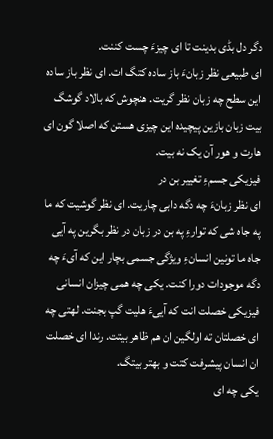دگر دل بڈی بدینت تا ای چیزءَ چست کننت.
ای طبیعی نظر زبانءَ باز ساده کتگ ات. ای نظر باز ساده این سطح چه زبان نظر گریت. هنچوش که بالاد گوشگ بیت زبان بازین پیچیده این چیزی هستن که اصلا گون ای هارت و هور آن یک نه بیت.
فیزیکی جسمءِ تغییر بن در
ای نظر زبانءَ چه دگه دابی چاریت. ای نظر گوشیت که ما په جاه شی که توارءِ په بن در زبان در نظر بگرین په آیی جاه ما تونین انسانءِ ویژگی جسمی بچار این که آیءَ چه دگه موجودات دورا کنت. یکی چه همی چیزان انسانی فیزیکی خصلت انت که آییءَ هلیت گپ بجنت. لهتی چه ای خصلتان ته اولگین ان هم ظاهر بیتت. رندا ای خصلت ان انسان پیشرفت کتت و بهتر بیتگ.
یکی چه ای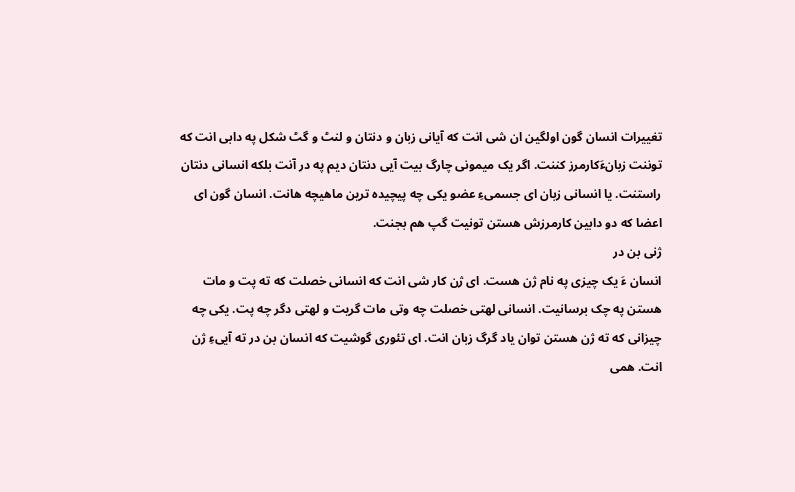تغییرات انسان گون اولگین ان شی انت که آیانی زبان و دنتان و لنٹ و گٹ شکل په دابی انت که توننت زبانءَکارمرز کننت. اگر یک میمونی چارگ بیت آیی دنتان دیم په در آنت بلکه انسانی دنتان راستنت. یا انسانی زبان ای جسمیءِ عضو یکی چه پیچیده ترین ماهیچه هانت. انسان گون ای اعضا که دو دابین کارمرزش هستن تونیت گپ هم بجنت.
ژنی بن در
انسان ءَ یک چیزی په نام ژن هست. ای ژن کار شی انت که انسانی خصلت که ته پت و مات هستن په چک برسانیت. انسانی لهتی خصلت چه وتی مات گریت و لهتی دگر چه پت. یکی چه چیزانی که ته ژن هستن توان یاد گرگ زبان انت. ای تئوری گوشیت که انسان بن در ته آییءِ ژن انت. همی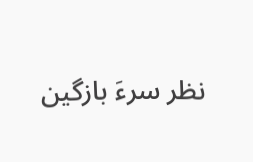نظر سرءَ بازگین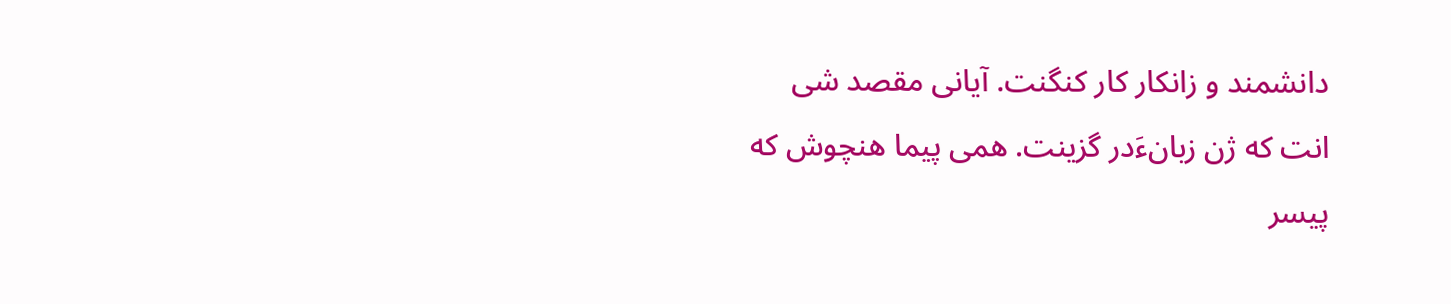دانشمند و زانکار کار کنگنت. آیانی مقصد شی انت که ژن زبانءَدر گزینت. همی پیما هنچوش که پیسر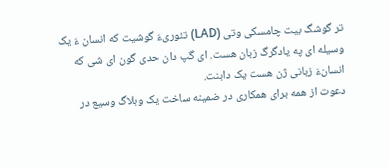تر گوشگ بیت چامسکی وتی (LAD) تئوریءَ گوشیت که انسان ءَ یک وسیله ای په یادگرگ زبان هست. ای گپ دان حدی گون ای شی که انسانءَ زبانی ژن هست یک دابنت.
دعوت از همه برای همکاری در ضمینه ساخت یک وبلاگ وسیع در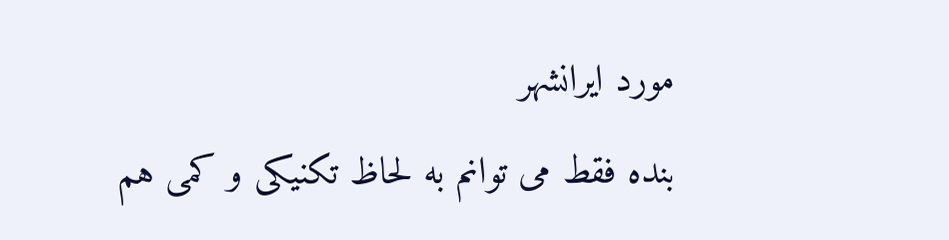مورد ایرانشهر
بنده فقط می توانم به لحاظ تکنیکی و کمی هم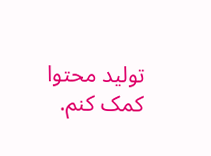تولید محتوا کمک کنم.